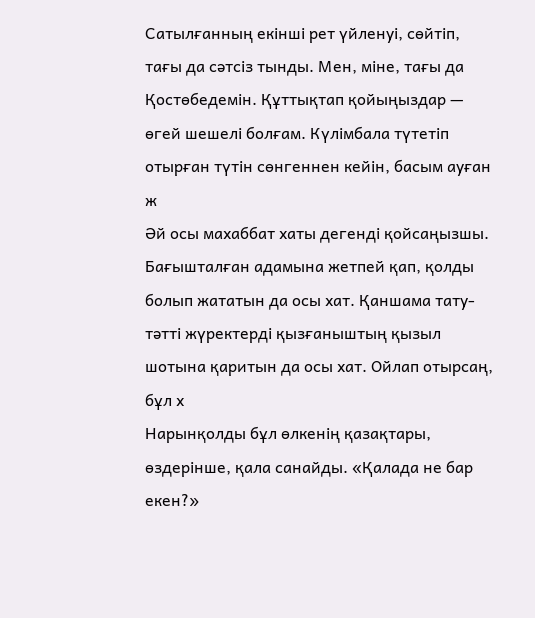Сатылғанның екінші рет үйленуі, сөйтіп, тағы да сәтсіз тынды. Мен, міне, тағы да Қостөбедемін. Құттықтап қойыңыздар — өгей шешелі болғам. Күлімбала түтетіп отырған түтін сөнгеннен кейін, басым ауған ж
Әй осы махаббат хаты дегенді қойсаңызшы. Бағышталған адамына жетпей қап, қолды болып жататын да осы хат. Қаншама тату-тәтті жүректерді қызғаныштың қызыл шотына қаритын да осы хат. Ойлап отырсаң, бұл х
Нарынқолды бұл өлкенің қазақтары, өздерінше, қала санайды. «Қалада не бар екен?»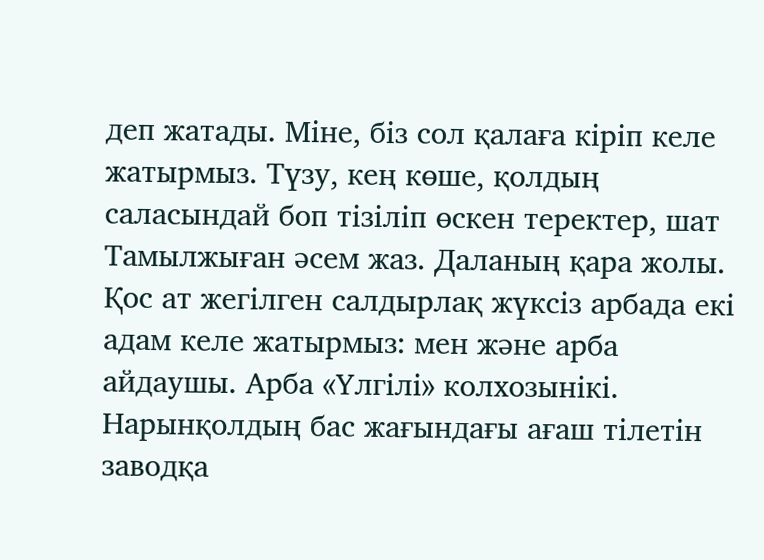деп жатады. Міне, біз сол қалаға кіріп келе жатырмыз. Түзу, кең көше, қолдың саласындай боп тізіліп өскен теректер, шат
Тамылжыған әсем жаз. Даланың қара жолы. Қос ат жегілген салдырлақ жүксіз арбада екі адам келе жатырмыз: мен және арба айдаушы. Арба «Үлгілі» колхозынікі. Нарынқолдың бас жағындағы ағаш тілетін заводқа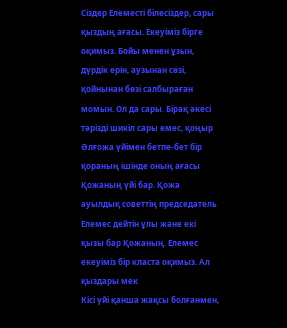Сіздер Елеместі білесіздер, сары қыздың ағасы. Екеуіміз бірге оқимыз. Бойы менен ұзын, дүрдік ерін, аузынан сөзі, қойнынан бөзі салбыраған момын. Ол да сары. Бірақ әкесі тәрізді шикіл сары емес, қоңыр
Әлғожа үйімен бетпе-бет бір қораның ішінде оның ағасы Қожаның үйі бар. Қожа ауылдық советтің председатель Елемес дейтін ұлы және екі қызы бар Қожаның. Елемес екеуіміз бір класта оқимыз. Ал қыздары мек
Кісі үйі қанша жақсы болғанмен,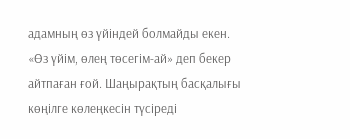адамның өз үйіндей болмайды екен. «Өз үйім, өлең төсегім-ай» деп бекер айтпаған ғой. Шаңырақтың басқалығы көңілге көлеңкесін түсіреді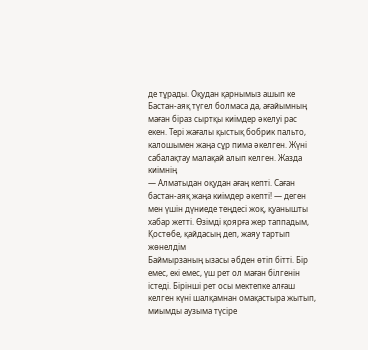де тұрады. Оқудан қарнымыз ашып ке
Бастан-аяқ түгел болмаса да, ағайымның маған біраз сыртқы киімдер әкелуі рас екен. Тері жағалы қыстық бобрик пальто, калошымен жаңа сұр пима әкелген. Жүні сабалақтау малақай алып келген. Жазда киімнің
— Алматыдан оқудан ағаң кепті. Саған бастан-аяқ жаңа киімдер әкепті! — деген мен үшін дүниеде теңдесі жоқ, қуанышты хабар жетті. Өзімді қоярға жер таппадым, Қостөбе, қайдасың деп, жаяу тартып жөнелдім
Баймырзаның ызасы әбден өтіп бітті. Бір емес, екі емес, үш рет ол маған білгенін істеді. Бірінші рет осы мектепке алғаш келген күні шалқамнан омақастыра жытып, миымды аузыма түсіре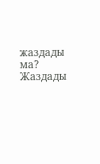жаздады ма? Жаздады